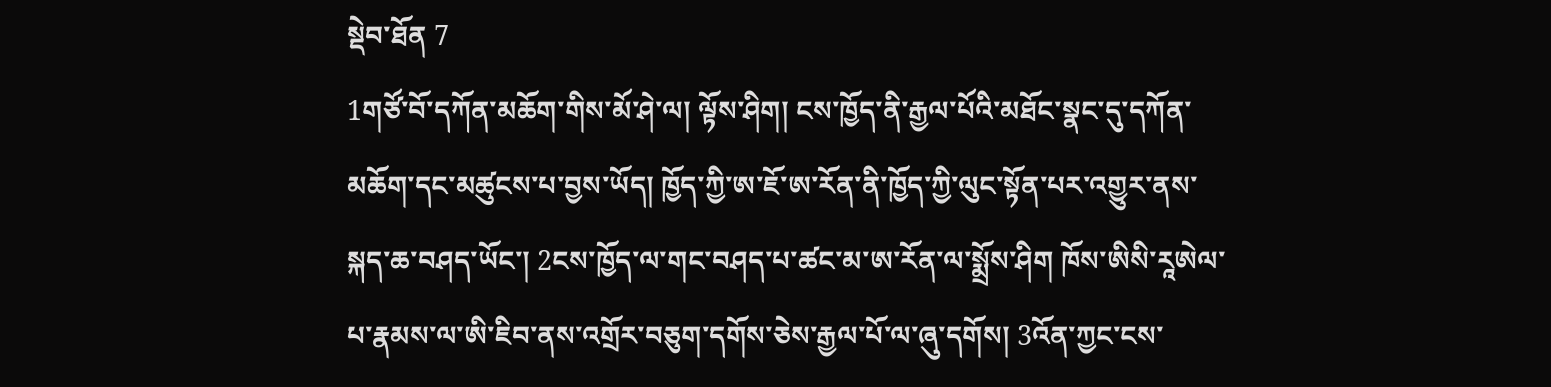སྡེབ་ཐོན 7
1གཙོ་བོ་དཀོན་མཆོག་གིས་མོ་ཤེ་ལ། ལྟོས་ཤིག། ངས་ཁྱོད་ནི་རྒྱལ་པོའི་མཐོང་སྣང་དུ་དཀོན་མཆོག་དང་མཚུངས་པ་བྱས་ཡོད། ཁྱོད་ཀྱི་ཨ་ཇོ་ཨ་རོན་ནི་ཁྱོད་ཀྱི་ལུང་སྟོན་པར་འགྱུར་ནས་སྐད་ཆ་བཤད་ཡོང་། 2ངས་ཁྱོད་ལ་གང་བཤད་པ་ཚང་མ་ཨ་རོན་ལ་སྨྲོས་ཤིག ཁོས་ཨིསི་རཱཨེལ་པ་རྣམས་ལ་ཨི་ཇིབ་ནས་འགྲོར་བཅུག་དགོས་ཅེས་རྒྱལ་པོ་ལ་ཞུ་དགོས། 3འོན་ཀྱང་ངས་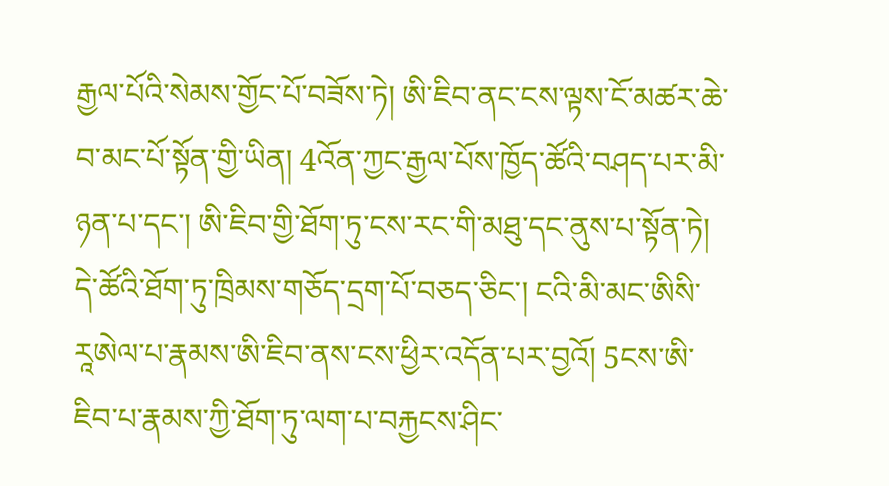རྒྱལ་པོའི་སེམས་གྱོང་པོ་བཟོས་ཏེ། ཨི་ཇིབ་ནང་ངས་ལྟས་ངོ་མཚར་ཆེ་བ་མང་པོ་སྟོན་གྱི་ཡིན། 4འོན་ཀྱང་རྒྱལ་པོས་ཁྱོད་ཚོའི་བཤད་པར་མི་ཉན་པ་དང་། ཨི་ཇིབ་གྱི་ཐོག་ཏུ་ངས་རང་གི་མཐུ་དང་ནུས་པ་སྟོན་ཏེ། དེ་ཚོའི་ཐོག་ཏུ་ཁྲིམས་གཅོད་དྲག་པོ་བཅད་ཅིང་། ངའི་མི་མང་ཨིསི་རཱཨེལ་པ་རྣམས་ཨི་ཇིབ་ནས་ངས་ཕྱིར་འདོན་པར་བྱའོ། 5ངས་ཨི་ཇིབ་པ་རྣམས་ཀྱི་ཐོག་ཏུ་ལག་པ་བརྐྱངས་ཤིང་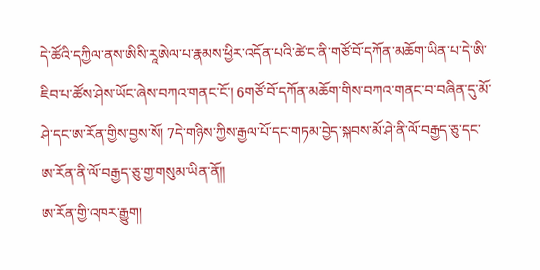དེ་ཚོའི་དཀྱིལ་ནས་ཨིསི་རཱཨེལ་པ་རྣམས་ཕྱིར་འདོན་པའི་ཚེ་ང་ནི་གཙོ་བོ་དཀོན་མཆོག་ཡིན་པ་དེ་ཨི་ཇིབ་པ་ཚོས་ཤེས་ཡོང་ཞེས་བཀའ་གནང་ངོ་། 6གཙོ་བོ་དཀོན་མཆོག་གིས་བཀའ་གནང་བ་བཞིན་དུ་མོ་ཤེ་དང་ཨ་རོན་གྱིས་བྱས་སོ། 7དེ་གཉིས་ཀྱིས་རྒྱལ་པོ་དང་གཏམ་བྱེད་སྐབས་མོ་ཤེ་ནི་ལོ་བརྒྱད་ཅུ་དང་ཨ་རོན་ནི་ལོ་བརྒྱད་ཅུ་གྱ་གསུམ་ཡིན་ནོ༎
ཨ་རོན་གྱི་འཁར་རྒྱུག།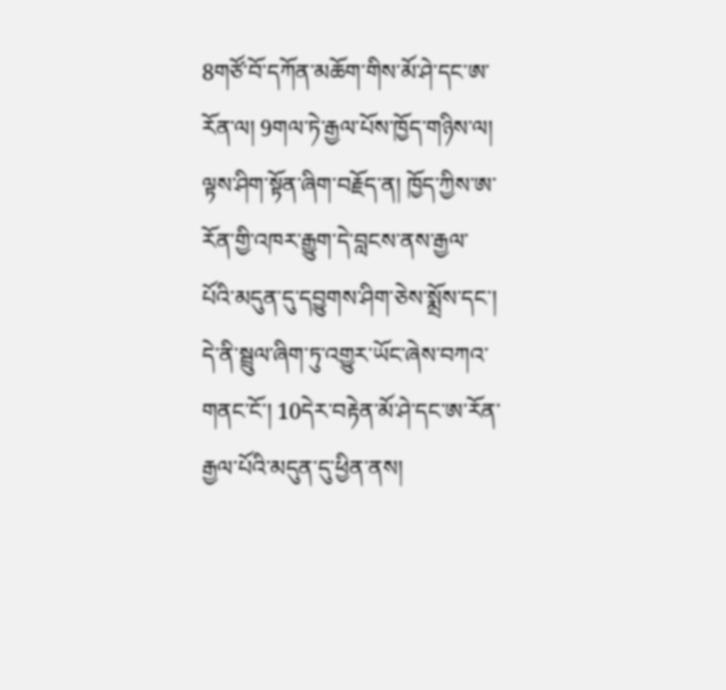8གཙོ་བོ་དཀོན་མཆོག་གིས་མོ་ཤེ་དང་ཨ་རོན་ལ། 9གལ་ཏེ་རྒྱལ་པོས་ཁྱོད་གཉིས་ལ། ལྟས་ཤིག་སྟོན་ཞིག་བརྗོད་ན། ཁྱོད་ཀྱིས་ཨ་རོན་གྱི་འཁར་རྒྱུག་དེ་བླངས་ནས་རྒྱལ་པོའི་མདུན་དུ་དབྱུགས་ཤིག་ཅེས་སྨྲོས་དང་། དེ་ནི་སྦྲུལ་ཞིག་ཏུ་འགྱུར་ཡོང་ཞེས་བཀའ་གནང་ངོ་། 10དེར་བརྟེན་མོ་ཤེ་དང་ཨ་རོན་རྒྱལ་པོའི་མདུན་དུ་ཕྱིན་ནས།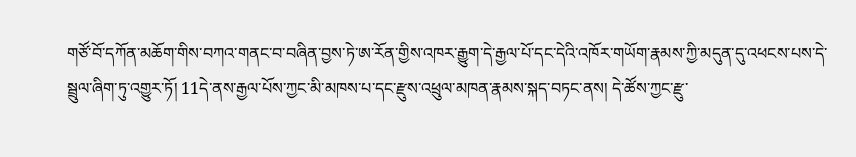གཙོ་བོ་དཀོན་མཆོག་གིས་བཀའ་གནང་བ་བཞིན་བྱས་ཏེ་ཨ་རོན་གྱིས་འཁར་རྒྱུག་དེ་རྒྱལ་པོ་དང་དེའི་འཁོར་གཡོག་རྣམས་ཀྱི་མདུན་དུ་འཕངས་པས་དེ་སྦྲུལ་ཞིག་ཏུ་འགྱུར་ཏོ། 11དེ་ནས་རྒྱལ་པོས་ཀྱང་མི་མཁས་པ་དང་རྫུས་འཕྲུལ་མཁན་རྣམས་སྐད་བཏང་ནས། དེ་ཚོས་ཀྱང་རྫུ་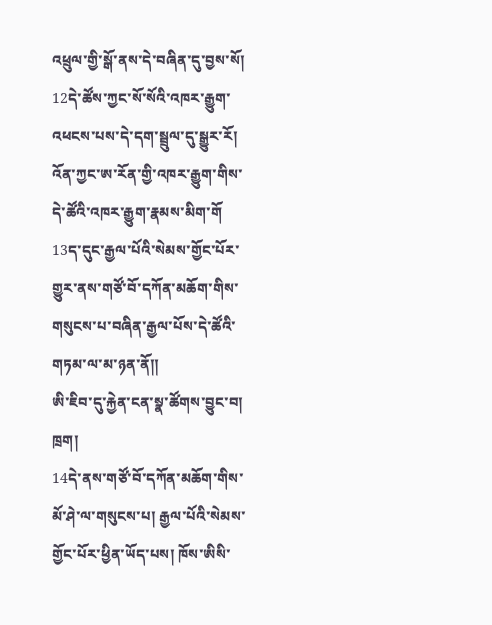འཕྲུལ་གྱི་སྒོ་ནས་དེ་བཞིན་དུ་བྱས་སོ། 12དེ་ཚོས་ཀྱང་སོ་སོའི་འཁར་རྒྱུག་འཕངས་པས་དེ་དག་སྦྲུལ་དུ་སྒྱུར་རོ། འོན་ཀྱང་ཨ་རོན་གྱི་འཁར་རྒྱུག་གིས་དེ་ཚོའི་འཁར་རྒྱུག་རྣམས་མིག་གོ 13ད་དུང་རྒྱལ་པོའི་སེམས་གྱོང་པོར་གྱུར་ནས་གཙོ་བོ་དཀོན་མཆོག་གིས་གསུངས་པ་བཞིན་རྒྱལ་པོས་དེ་ཚོའི་གཏམ་ལ་མ་ཉན་ནོ༎
ཨི་ཇིབ་དུ་རྐྱེན་ངན་སྣ་ཚོགས་བྱུང་བ།
ཁྲག།
14དེ་ནས་གཙོ་བོ་དཀོན་མཆོག་གིས་མོ་ཤེ་ལ་གསུངས་པ། རྒྱལ་པོའི་སེམས་གྱོང་པོར་ཕྱིན་ཡོད་པས། ཁོས་ཨིསི་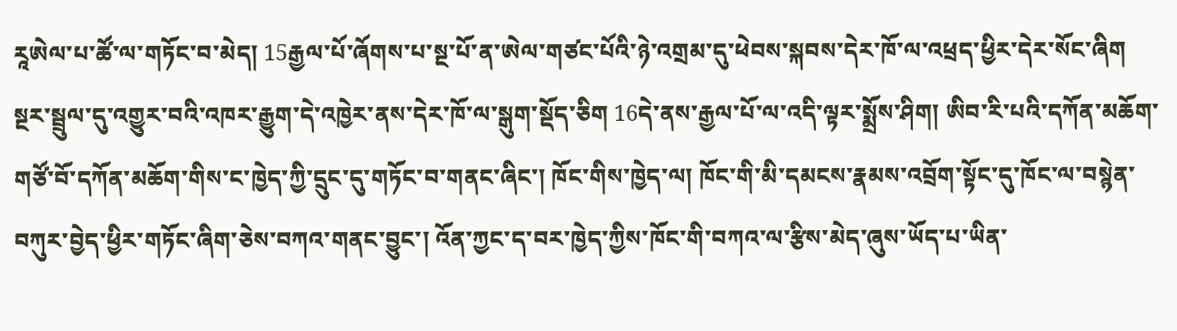རཱཨེལ་པ་ཚོ་ལ་གཏོང་བ་མེད། 15རྒྱལ་པོ་ཞོགས་པ་སྔ་པོ་ན་ཨེལ་གཙང་པོའི་ཉེ་འགྲམ་དུ་ཕེབས་སྐབས་དེར་ཁོ་ལ་འཕྲད་ཕྱིར་དེར་སོང་ཞིག སྔར་སྦྲུལ་དུ་འགྱུར་བའི་འཁར་རྒྱུག་དེ་འཁྱེར་ནས་དེར་ཁོ་ལ་སྒུག་སྡོད་ཅིག 16དེ་ནས་རྒྱལ་པོ་ལ་འདི་ལྟར་སྨྲོས་ཤིག། ཨིབ་རི་པའི་དཀོན་མཆོག་གཙོ་བོ་དཀོན་མཆོག་གིས་ང་ཁྱེད་ཀྱི་དྲུང་དུ་གཏོང་བ་གནང་ཞིང་། ཁོང་གིས་ཁྱེད་ལ། ཁོང་གི་མི་དམངས་རྣམས་འབྲོག་སྟོང་དུ་ཁོང་ལ་བསྙེན་བཀུར་བྱེད་ཕྱིར་གཏོང་ཞིག་ཅེས་བཀའ་གནང་བྱུང་། འོན་ཀྱང་ད་བར་ཁྱེད་ཀྱིས་ཁོང་གི་བཀའ་ལ་རྩིས་མེད་ཞུས་ཡོད་པ་ཡིན་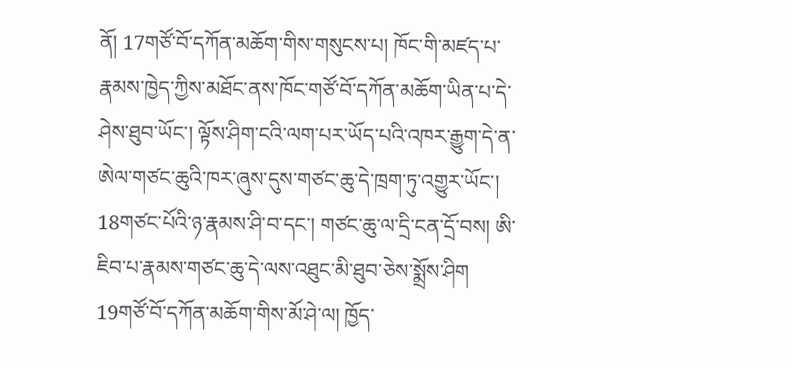ནོ། 17གཙོ་བོ་དཀོན་མཆོག་གིས་གསུངས་པ། ཁོང་གི་མཛད་པ་རྣམས་ཁྱེད་ཀྱིས་མཐོང་ནས་ཁོང་གཙོ་བོ་དཀོན་མཆོག་ཡིན་པ་དེ་ཤེས་ཐུབ་ཡོང་། ལྟོས་ཤིག་ངའི་ལག་པར་ཡོད་པའི་འཁར་རྒྱུག་དེ་ན་ཨེལ་གཙང་ཆུའི་ཁར་ཞུས་དུས་གཙང་ཆུ་དེ་ཁྲག་ཏུ་འགྱུར་ཡོང་། 18གཙང་པོའི་ཉ་རྣམས་ཤི་བ་དང་། གཙང་ཆུ་ལ་དྲི་ངན་དྲོ་བས། ཨི་ཇིབ་པ་རྣམས་གཙང་ཆུ་དེ་ལས་འཐུང་མི་ཐུབ་ཅེས་སྨྲོས་ཤིག
19གཙོ་བོ་དཀོན་མཆོག་གིས་མོ་ཤེ་ལ། ཁྱོད་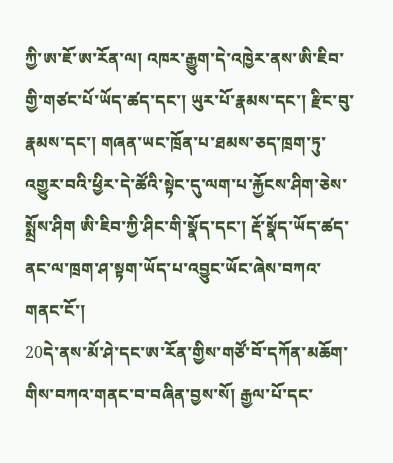ཀྱི་ཨ་ཇོ་ཨ་རོན་ལ། འཁར་རྒྱུག་དེ་འཁྱེར་ནས་ཨི་ཇིབ་གྱི་གཙང་པོ་ཡོད་ཚད་དང་། ཡུར་པོ་རྣམས་དང་། རྫིང་བུ་རྣམས་དང་། གཞན་ཡང་ཁྲོན་པ་ཐམས་ཅད་ཁྲག་ཏུ་འགྱུར་བའི་ཕྱིར་དེ་ཚོའི་སྟེང་དུ་ལག་པ་རྐྱོངས་ཤིག་ཅེས་སྨྲོས་ཤིག ཨི་ཇིབ་ཀྱི་ཤིང་གི་སྣོད་དང་། རྡོ་སྣོད་ཡོད་ཚད་ནང་ལ་ཁྲག་ཤ་སྟག་ཡོད་པ་འབྱུང་ཡོང་ཞེས་བཀའ་གནང་ངོ་།
20དེ་ནས་མོ་ཤེ་དང་ཨ་རོན་གྱིས་གཙོ་བོ་དཀོན་མཆོག་གིས་བཀའ་གནང་བ་བཞིན་བྱས་སོ། རྒྱལ་པོ་དང་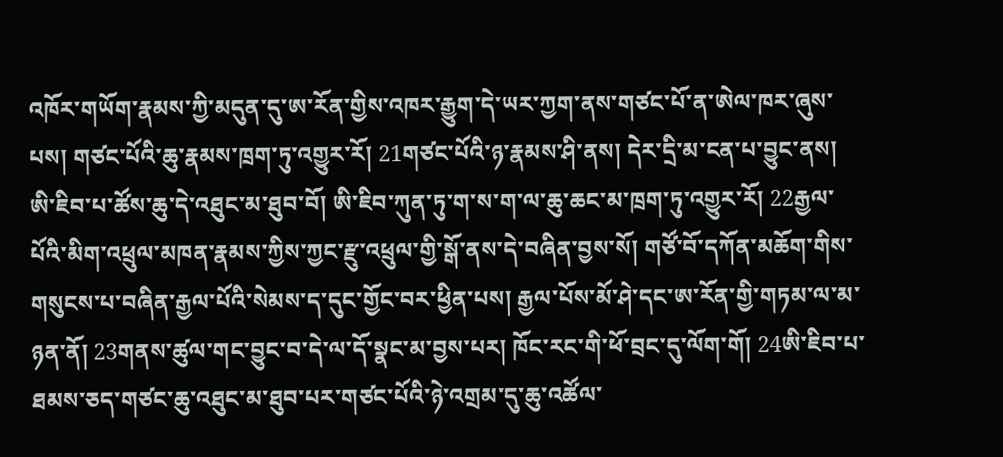འཁོར་གཡོག་རྣམས་ཀྱི་མདུན་དུ་ཨ་རོན་གྱིས་འཁར་རྒྱུག་དེ་ཡར་ཀྱག་ནས་གཙང་པོ་ན་ཨེལ་ཁར་ཞུས་པས། གཙང་པོའི་ཆུ་རྣམས་ཁྲག་ཏུ་འགྱུར་རོ། 21གཙང་པོའི་ཉ་རྣམས་ཤི་ནས། དེར་དྲི་མ་ངན་པ་བྱུང་ནས། ཨི་ཇིབ་པ་ཚོས་ཆུ་དེ་འཐུང་མ་ཐུབ་བོ། ཨི་ཇིབ་ཀུན་ཏུ་ག་ས་ག་ལ་ཆུ་ཆང་མ་ཁྲག་ཏུ་འགྱུར་རོ། 22རྒྱལ་པོའི་མིག་འཕྲུལ་མཁན་རྣམས་ཀྱིས་ཀྱང་རྫུ་འཕྲུལ་གྱི་སྒོ་ནས་དེ་བཞིན་བྱས་སོ། གཙོ་བོ་དཀོན་མཆོག་གིས་གསུངས་པ་བཞིན་རྒྱལ་པོའི་སེམས་ད་དུང་གྱོང་བར་ཕྱིན་པས། རྒྱལ་པོས་མོ་ཤེ་དང་ཨ་རོན་གྱི་གཏམ་ལ་མ་ཉན་ནོ། 23གནས་ཚུལ་གང་བྱུང་བ་དེ་ལ་དོ་སྣང་མ་བྱས་པར། ཁོང་རང་གི་ཕོ་བྲང་དུ་ལོག་གོ། 24ཨི་ཇིབ་པ་ཐམས་ཅད་གཙང་ཆུ་འཐུང་མ་ཐུབ་པར་གཙང་པོའི་ཉེ་འགྲམ་དུ་ཆུ་འཚོལ་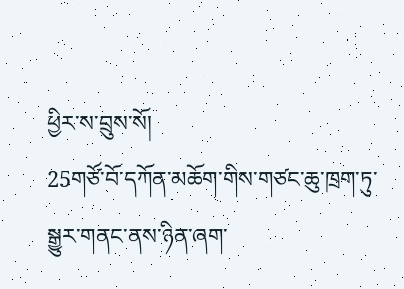ཕྱིར་ས་བྲུས་སོ།
25གཙོ་བོ་དཀོན་མཆོག་གིས་གཙང་ཆུ་ཁྲག་ཏུ་སྒྱུར་གནང་ནས་ཉིན་ཞག་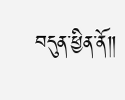བདུན་ཕྱིན་ནོ༎